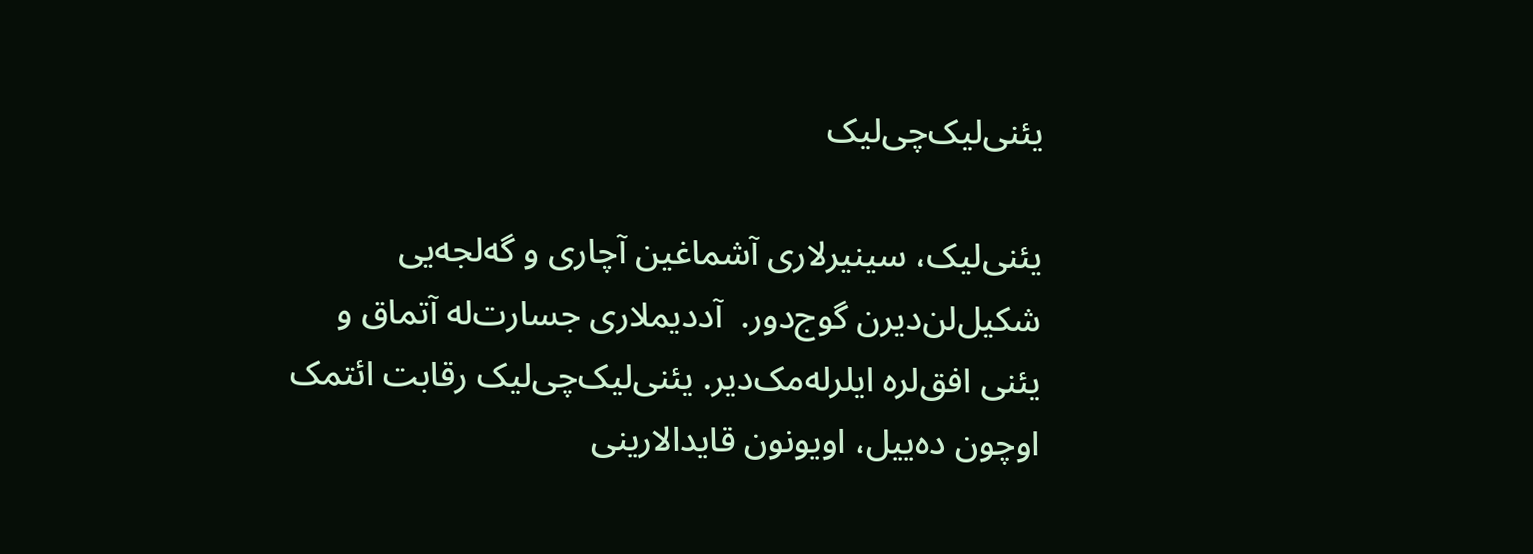یئنی‌لیک‌چی‌لیک

یئنی‌لیک، سینیرلاری آشماغین آچاری و گه‌لجه‌یی شکیل‌لن‌دیرن گوج‌دور.  آددیملاری جسارت‌له آتماق و یئنی افق‌لره ایلرله‌مک‌دیر. یئنی‌لیک‌چی‌لیک رقابت ائتمک اوچون ده‌ییل، اویونون قایدالارینی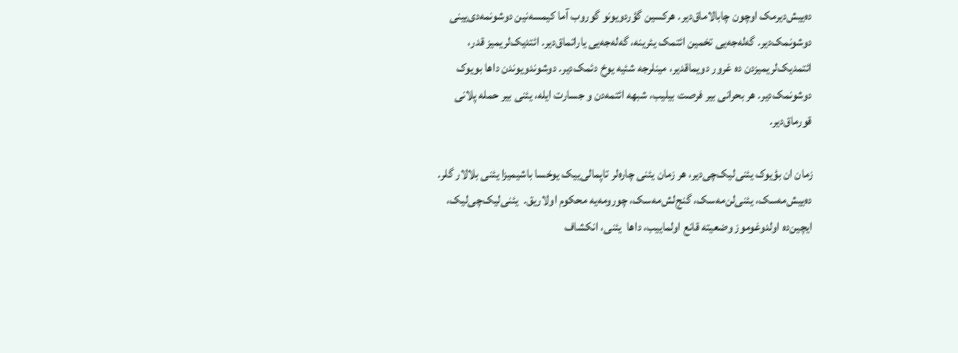ده‌ییش‌دیرمک اوچون چابالاماق‌دیر. هرکسین گؤردویونو گوروب آما کیمسه‌نین دوشونمه‌دی‌یینی دوشونمک‌دیر. گه‌له‌جه‌یی تخمین ائتمک یئرینه، گه‌له‌جه‌یی یاراتماق‌دیر. ائتدیک‌لریمیز قدر، ائتمدیک‌لریمیزدن ده غرور دویماقدیر، مینلرجه شئیه یوخ دئمک‌دیر. دوشوندویوندن داها بویوک دوشونمک‌دیر. هر بحرانی بیر فرصت بیلیب، شبهه ائتمه‌دن و جسارت ایله، یئنی بیر حمله پلانی قورماق‌دیر.

زمان ان بؤیوک یئنی‌لیک‌چی‌دیر، هر زمان یئنی چاره‌لر تاپمالی‌ییک یوخسا باشیمیزا یئنی بلالار گلر. ده‌ییش‌مه‌سک، یئنی‌لن‌مه‌سک، گنج‌لش‌مه‌سک، چورومه‌یه محکوم اولاریق.  یئنی‌لیک‌چی‌لیک، ایچین‌ده اولدوغوموز وضعیته قانع اولماییب، داها  یئنی، انکشاف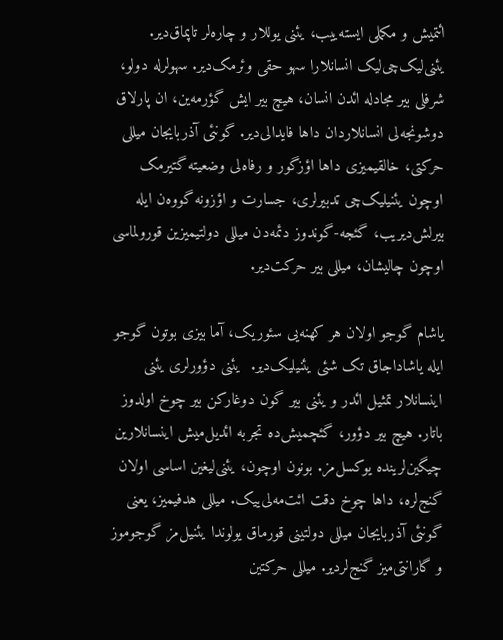ائتمیش و مکملی ایسته‌ییب، یئنی یوللار و چاره‌لر تاپماق‌دیر. یئنی‌لیک‌چی‌لیک انسانلارا سهو حقی وئرمک‌دیر. سهولرله دولو، شرفلی بیر مجادله ائدن انسان، هیچ بیر ایش گؤرمه‌ین، ان پارلاق دوشونجه‌لی انسانلاردان داها فایدالی‌دیر. گونئی آذربایجان میللی حرکتی، خالقیمیزی داها اؤزگور و رفاه‌لی وضعیته گتیرمک اوچون یئنیلیک‌چی تدبیرلری، جسارت و اؤزونه گووه‌ن ایله بیرلش‌دیریب، گئجه-گوندوز دئمه‌دن میللی دولتیمیزین قورولماسی اوچون چالیشان، میللی بیر حرکت‌دیر.

یاشام گوجو اولان هر کهنه‌یی سئوریک، آما بیزی بوتون گوجو ایله یاشاداجاق تک شئی یئنیلیک‌دیر.  یئنی دؤورلری یئنی اینسانلار تمثیل ائدر و یئنی بیر گون دوغارکن بیر چوخ اولدوز باتار. هیچ بیر دؤور، گئچمیش‌ده تجربه ائدیل‌میش اینسانلارین چیگین‌لرینده یوکسل‌مز. بونون اوچون، یئنی‌لیغین اساسی اولان گنج‌لره، داها چوخ دقت ائت‌مه‌لی‌ییک. میللی هدفیمیز، یعنی گونئی آذربایجان میللی دولتینی قورماق یولوندا یئنیل‌مز گوجوموز و گارانتی‌میز گنج‌لردیر. میللی حرکتین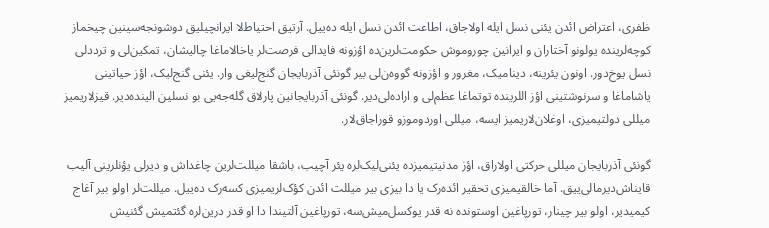ظفری، اعتراض ائدن یئنی نسل ایله اولاجاق، اطاعت ائدن نسل‌ ایله ده‌ییل. آرتیق احتیاط‌لا ایرانچیلیق دوشونجه‌سینین چیخماز کوچه‌لرینده یولونو آختاران و ایرانین چوروموش حکومت‌لرین‌ده اؤزونه فایدالی فرصت‌لر یاخالاماغا چالیشان، تمکین‌لی و تردد‌لی نسل یوخ‌دور. اونون یئرینه، دینامیک، مغرور و اؤزونه گووه‌ن‌لی بیر گونئی آذربایجان گنج‌لیغی وار. یئنی گنج‌لیک، اؤز حیاتینی یاشاماغا و سرنوشتینی اؤز اللرینده توتماغا عظم‌لی و اراده‌لی‌دیر. گونئی آذربایجانین پارلاق گله‌جه‌یی بو نسلین الینده‌دیر. قیزلاریمیز میللی دولتیمیزی، اوغلان‌لاریمیز ایسه، میللی اوردوموزو قوراجاق‌لار.

گونئی آذربایجان میللی حرکتی اولاراق، اؤز مدنیتیمیزده یئنی‌لیک‌لره یئر آچیب، باشقا میللت‌لرین چاغداش و دیرلی یؤنلرینی آلیب قایناش‌دیرمالی‌ییق. آما خالقیمیزی تحقیر ائده‌رک یا دا بیزی بیر میللت ائدن کؤک‌لریمیزی کسه‌رک ده‌ییل. میللت‌لر اولو بیر آغاج کیمیدیر، اولو بیر چینار، تورپاغین اوستونده نه قدر یوکسل‌میش‌سه، تورپاغین آلتیندا دا او قدر درین‌لره گئتمیش گئنیش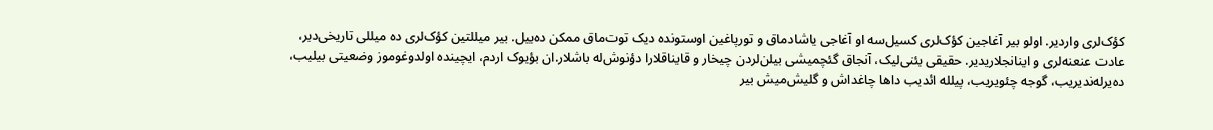کؤک‌لری واردیر. اولو بیر آغاجین کؤک‌لری کسیل‌سه او آغاجی یاشادماق و تورپاغین اوستونده دیک توت‌ماق ممکن ده‌ییل. بیر میللتین کؤک‌لری ده میللی تاریخی‌دیر، عادت عنعنه‌لری و اینانجلاریدیر. حقیقی یئنی‌لیک، آنجاق گئچمیشی بیلن‌لردن چیخار و قایناقلارا دؤنوش‌له باشلار.ان بؤیوک اردم، ایچینده اولدوغوموز وضعیتی بیلیب، ده‌یرله‌ندیریب، گوجه چئویریب، پیلله ائدیب داها چاغداش و گلیش‌میش بیر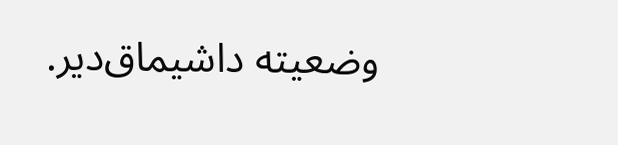وضعیته داشیماق‌دیر.